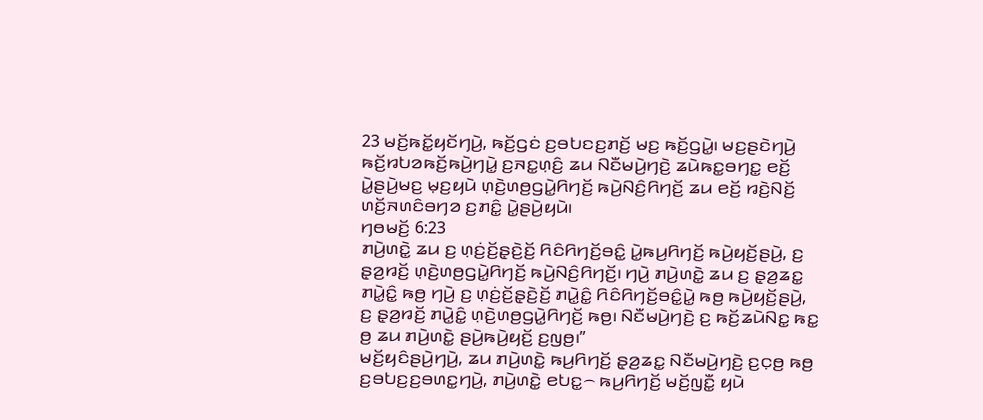23 ꤗꤢꤩ꤬ꤒꤢꤩ꤭ꤟꤢꤩꤚꤣꤧ꤬, ꤒꤢꤩ꤬ꤞꤢꤦ ꤢ꤬ꤋꤝꤢꤢ꤬ꤊꤢꤩ꤬ ꤗꤢ꤬ ꤒꤢꤩ꤬ꤞꤣꤧ꤭꤯ ꤗꤢ꤬ꤔꤢꤧꤚꤣꤧ꤬ ꤒꤢꤩ꤬ꤙꤝꤤꤒꤢꤩ꤬ꤒꤣꤧ꤬ꤚꤣꤧ꤭ ꤢ꤬ꤏꤢ꤭ꤛ꤫ꤢꤨ꤬ ꤘꤣ ꤡꤢꤪꤗꤣꤧ꤬ꤚꤢꤧ꤬ ꤘꤣꤧꤒꤢ꤭ꤋꤚꤢ꤭ ꤕꤢꤩ꤬ ꤣꤧ꤭ꤔꤣꤧ꤬ꤗꤢ꤬ ꤗ꤫ꤢ꤬ꤟꤣꤧ ꤛ꤫ꤢꤧ꤬ꤛꤥ꤬ꤞꤣꤧ꤭ꤖꤚꤢꤩ꤬ ꤒꤣꤧ꤬ꤡꤢꤨ꤬ꤖꤚꤢꤩ꤬ ꤘꤣ ꤕꤢꤩ꤬ ꤙꤢꤧ꤬ꤡꤢꤩ꤬ ꤛꤢꤩ꤬ꤏꤛꤢꤨꤋꤚꤤ ꤢ꤬ꤊꤢꤨ꤭ ꤣꤧ꤭ꤔꤣꤧ꤬ꤟꤣꤧ꤯
ꤚꤥꤗꤢꤩ꤬ 6:23
ꤊꤣꤧ꤬ꤛꤢꤧ꤭ ꤘꤣ ꤢ꤬ ꤛ꤫ꤢꤦ꤬ꤢꤩ꤬ꤔ꤫ꤢꤧ꤬ꤢꤩ꤬ ꤖꤢꤨꤖꤚꤢꤩ꤬ꤋꤢꤨ꤭ ꤣꤧ꤭ꤒꤣ꤬ꤖꤚꤢꤩ꤬ ꤒꤣꤧ꤬ꤟꤢꤩ꤬ꤔꤣꤧ꤬, ꤢ꤬ ꤔ꤫ꤤ꤬ꤙꤢꤩ꤬ ꤛ꤫ꤢꤧ꤬ꤛꤥ꤬ꤞꤣꤧ꤭ꤖꤚꤢꤩ꤬ ꤒꤣꤧ꤬ꤡꤢꤨ꤬ꤖꤚꤢꤩ꤬꤯ ꤚꤣꤧ꤬ ꤊꤣꤧ꤬ꤛꤢꤧ꤭ ꤘꤣ ꤢ꤬ ꤔ꤫ꤤ꤬ꤘꤢ꤭ ꤊꤣꤧ꤭ꤢꤨ꤭ ꤒꤥ꤬ ꤚꤣꤧ꤬ ꤢ꤬ ꤛ꤫ꤢꤦ꤬ꤢꤩ꤬ꤔ꤫ꤢꤧ꤬ꤢꤩ꤬ ꤊꤣꤧ꤭ꤢꤨ꤭ ꤖꤢꤨꤖꤚꤢꤩ꤬ꤋꤢꤨ꤭ꤣꤧ꤭ ꤒꤥ꤬ ꤒꤣꤧ꤬ꤟꤢꤩ꤬ꤔꤣꤧ꤬, ꤢ꤬ ꤔ꤫ꤤ꤬ꤙꤢꤩ꤬ ꤊꤣꤧ꤭ꤢꤨ꤭ ꤛ꤫ꤢꤧ꤬ꤛꤥ꤬ꤞꤣꤧ꤭ꤖꤚꤢꤩ꤬ ꤒꤥ꤬꤯ ꤡꤢꤪꤗꤣꤧ꤬ꤚꤢꤧ꤬ ꤢ꤬ ꤒꤢꤩ꤬ꤘꤣꤧꤡꤢ꤭ ꤒꤢ꤭ ꤥ꤬ ꤘꤣ ꤊꤣꤧ꤬ꤛꤢꤧ꤭ ꤔꤣꤧ꤬ꤒꤣꤧ꤬ꤟꤢꤩ꤬ ꤢ꤬ꤜꤥ꤬꤯”
ꤗꤢꤩ꤬ꤟꤢꤨꤔꤣꤧ꤬ꤚꤣꤧ꤬, ꤘꤣ ꤊꤣꤧ꤬ꤛꤢꤧ꤭ ꤒꤣ꤬ꤖꤚꤢꤩ꤬ ꤔ꤫ꤤ꤬ꤘꤢ꤭ ꤡꤢꤪꤗꤣꤧ꤬ꤚꤢꤧ꤬ ꤢ꤬ꤍ꤫ꤥ꤬ ꤒꤥ꤬ ꤢ꤬ꤋꤝꤢ꤬ꤢ꤬ꤋꤛꤢ꤭ꤚꤣꤧ꤬, ꤊꤣꤧ꤬ꤛꤢꤧ꤭ ꤕꤝꤢ꤭꤮ ꤒꤣ꤬ꤖꤚꤢꤩ꤬ ꤗꤢꤩ꤬ꤜꤢꤪ꤭ ꤟꤣꤧ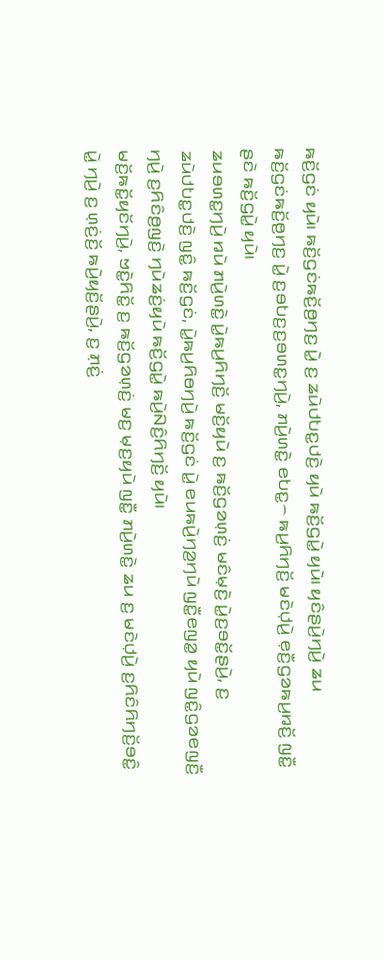ꤒꤢꤩ꤬ꤞꤢꤦ ꤟꤣꤧ꤯ ꤒꤢꤩ꤬ꤞꤢꤦꤒꤢꤩ꤬ꤥ꤬ꤚꤢ꤬ ꤣꤧ꤭ ꤢ꤬ ꤘꤣꤧꤓꤝꤢ꤭ꤓꤢꤧ꤬ ꤟꤣꤧ ꤒꤢꤩ꤬ꤞꤣꤧ꤭ ꤟꤣꤧ꤯ ꤟꤢꤨꤔꤣꤧ꤬ꤚꤣꤧ꤬ ꤘꤣ ꤒꤢꤩ꤬ꤞꤢꤦꤒꤢꤩ꤬ꤥ꤬ꤚꤢ꤬ ꤣꤧ꤭ ꤢ꤬ꤋꤝꤢ꤬ꤢ꤬ꤋꤛꤢ꤭ꤚꤣꤧ꤬, ꤊꤣꤧ꤬ꤛꤢꤧ꤭ ꤕꤝꤢ꤭꤮ ꤒꤣ꤬ꤖꤚꤢꤩ꤬ ꤗꤢꤧꤓ꤫ꤣꤧ꤬ ꤕ꤫ꤢꤪ꤬ꤞꤤꤒꤣ꤬ꤙꤢꤩ꤬ ꤜꤢꤪ꤭ ꤔꤢꤧ ꤒꤢꤩ꤬ꤞꤣꤧ꤭ ꤟꤣꤧ꤯
ꤘꤣꤋꤛꤢ꤭ꤚꤣꤧ꤬ ꤙꤣꤧ ꤊꤣꤧ꤬ꤛꤢꤧ꤭ ꤣꤧ꤭ꤒꤣ꤬ꤖꤚꤢꤩ꤬ ꤗꤢꤩ꤬ꤟꤣꤧ ꤢ꤬ ꤒꤢꤩ꤬ꤞꤤꤛ꤫ꤢꤦ꤬ ꤗꤢꤨꤗ꤫ꤢꤧ꤬ ꤣꤧ꤭ꤢ꤬ꤋꤢꤩ꤭ꤔꤣꤧ꤬, ꤢ꤬ ꤘꤣꤧꤓꤝꤢ꤭ꤓꤢꤧ꤬ ꤜꤢꤨ꤭ ꤒꤢꤩ꤬ꤞꤢꤦ, ꤣꤧ꤭ꤒꤣ꤬ꤖꤥꤚꤣꤧ꤬ ꤒꤢꤩ꤬ꤞꤢꤦ ꤣꤧ꤭ ꤕꤣꤒꤣꤧ꤬ꤚꤤ꤬ꤚꤣꤧ ꤜꤢꤪ꤭ꤕꤜꤤ꤭ ꤟꤣꤧ ꤜꤢꤨ꤭ꤞꤤꤕꤜꤢꤪ꤬ ꤚꤣꤧ꤬ ꤢ꤬ꤖꤢꤨꤥ꤬ꤜꤢꤧ꤬ ꤚꤣꤧꤘꤢꤦ꤬ꤟꤣꤧ ꤒꤢꤩ꤬ꤞꤣꤧ꤭ ꤒꤣꤧ꤬ꤡꤢꤨ꤬ꤖꤚꤢꤩ꤬ ꤟꤣꤧ꤯
ꤗꤢꤩ꤬ꤒꤢꤩ꤭ꤟꤢꤩꤚꤣꤧ꤬, ꤠꤢꤧ꤭ꤖꤢꤩ꤭ ꤢ꤬ ꤒꤢꤩ꤬ꤞꤤꤛ꤫ꤢꤦ꤬ ꤗꤢ꤬ ꤗ꤫ꤢ꤬ꤟꤣꤧ ꤜꤢꤪ꤭ ꤊꤣꤧ꤬ꤛꤢꤧ꤭ ꤘꤣ ꤢ꤬ ꤗꤢꤧꤓ꤫ꤣꤧ꤬ ꤢ꤬ꤖꤢꤨꤖꤚꤢꤩ꤬ꤋꤢꤨ꤭ ꤣꤧ꤭ ꤚꤣꤧ꤬ ꤢ꤬ ꤛ꤫ꤢꤦ꤬ꤢꤩ꤬ ꤒꤣꤧ꤬ꤟꤢꤩ꤬ꤔꤣꤧ꤬, ꤢ꤬ ꤊ꤫ꤢꤦ꤬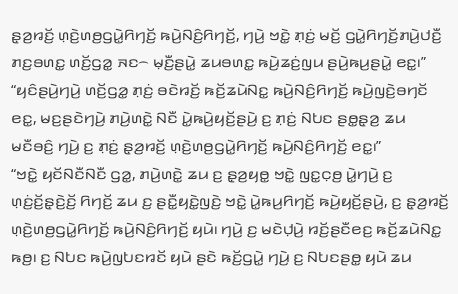ꤔ꤫ꤤ꤬ꤙꤢꤩ꤬ ꤛ꤫ꤢꤧ꤬ꤛꤥ꤬ꤞꤣꤧ꤭ꤖꤚꤢꤩ꤬ ꤒꤣꤧ꤬ꤡꤢꤨ꤬ꤖꤚꤢꤩ꤬, ꤚꤣꤧ꤬ ꤠꤢꤧ꤭ ꤊ꤫ꤢꤦ꤬ ꤗꤢꤩ꤬ ꤞꤣꤧ꤭ꤖꤚꤢꤩ꤬ꤊꤣꤧ꤬ꤓꤢꤪ꤬ ꤊꤢ꤬ꤋꤛꤢ꤭ ꤛꤢꤩ꤬ꤞꤤ꤭ ꤏꤢ꤮ ꤗ꤫ꤢꤪ꤬ꤔꤣꤧ꤭ ꤘꤣꤋꤛꤢ꤭ ꤒꤣꤧ꤬ꤘꤢꤦ꤬ꤜꤣ ꤔꤣꤧ꤬ꤒꤣ꤬ꤔꤣꤧ꤭ ꤕꤢ꤭꤯”
“ꤟꤢꤨꤔꤣꤧ꤬ꤚꤣꤧ꤬ ꤛꤢꤩ꤬ꤞꤤ꤭ ꤊ꤫ꤢꤦ꤬ ꤋꤢꤧꤙꤢꤩ꤬ ꤒꤢꤩ꤬ꤘꤣꤧꤡꤢ꤭ ꤒꤣꤧ꤬ꤡꤢꤨ꤬ꤖꤚꤢꤩ꤬ ꤒꤣꤧ꤬ꤜꤢꤧ꤬ꤋꤚꤢꤩ ꤕꤢ꤭, ꤗꤢ꤬ꤔꤢꤧꤚꤣꤧ꤬ ꤊꤣꤧ꤬ꤛꤢꤧ꤭ ꤡꤢꤪ ꤣꤧ꤭ꤒꤣꤧ꤬ꤟꤢꤩ꤬ꤔꤣꤧ꤬ ꤢ꤬ ꤊ꤫ꤢꤦ꤬ ꤡꤝꤢ ꤔꤥ꤭ꤔ꤫ꤤ꤬ ꤘꤣ ꤗꤢꤪꤋꤢꤨ꤬ ꤚꤣꤧ꤬ ꤢ꤬ ꤊ꤫ꤢꤦ꤬ ꤔ꤫ꤤ꤬ꤙꤢꤩ꤬ ꤛ꤫ꤢꤧ꤬ꤛꤥ꤬ꤞꤣꤧ꤭ꤖꤚꤢꤩ꤬ ꤒꤣꤧ꤬ꤡꤢꤨ꤬ꤖꤚꤢꤩ꤬ ꤕꤢ꤭꤯”
“ꤠꤢꤧ꤭ ꤟꤢꤩꤡꤢꤪꤡꤢꤪ ꤞꤤ꤭, ꤊꤣꤧ꤬ꤛꤢꤧ꤭ ꤘꤣ ꤢ꤬ ꤔ꤫ꤤ꤬ꤟꤥ꤭ ꤠꤢꤧ꤭ ꤜꤢ꤭ꤍ꤫ꤥ꤬ ꤣꤧ꤭ꤚꤣꤧ꤬ ꤢ꤬ ꤛ꤫ꤢꤦ꤬ꤢꤩ꤬ꤔ꤫ꤢꤧ꤬ꤢꤩ꤬ ꤖꤚꤢꤩ꤬ ꤘꤣ ꤢ꤬ ꤔꤢꤪ꤭ꤟꤢꤧ꤭ꤜꤢꤧ꤬ ꤠꤢꤧ꤭ ꤣꤧ꤭ꤒꤣ꤬ꤖꤚꤢꤩ꤬ ꤒꤣꤧ꤬ꤟꤢꤩ꤬ꤔꤣꤧ꤬, ꤢ꤬ ꤔ꤫ꤤ꤬ꤙꤢꤩ꤬ ꤛ꤫ꤢꤧ꤬ꤛꤥ꤬ꤞꤣꤧ꤭ꤖꤚꤢꤩ꤬ ꤒꤣꤧ꤬ꤡꤢꤨ꤬ꤖꤚꤢꤩ꤬ ꤟꤣꤧ꤯ ꤚꤣꤧ꤬ ꤢ꤬ ꤗꤢꤧꤓ꤫ꤣꤧ꤬ ꤙꤢꤩ꤬ꤔꤢꤪꤕꤢ꤬ ꤒꤢꤩ꤬ꤘꤣꤧꤡꤢ꤭ ꤒꤥ꤬꤯ ꤢ꤬ ꤡꤝꤢ ꤒꤣꤧ꤬ꤜꤝꤢꤙꤢꤩ ꤟꤣꤧ ꤔꤢꤧ ꤒꤢꤩ꤬ꤞꤣꤧ꤭ ꤚꤣꤧ꤬ ꤢ꤬ ꤡꤝꤢꤔꤥ꤭ ꤟꤣꤧ ꤘꤣ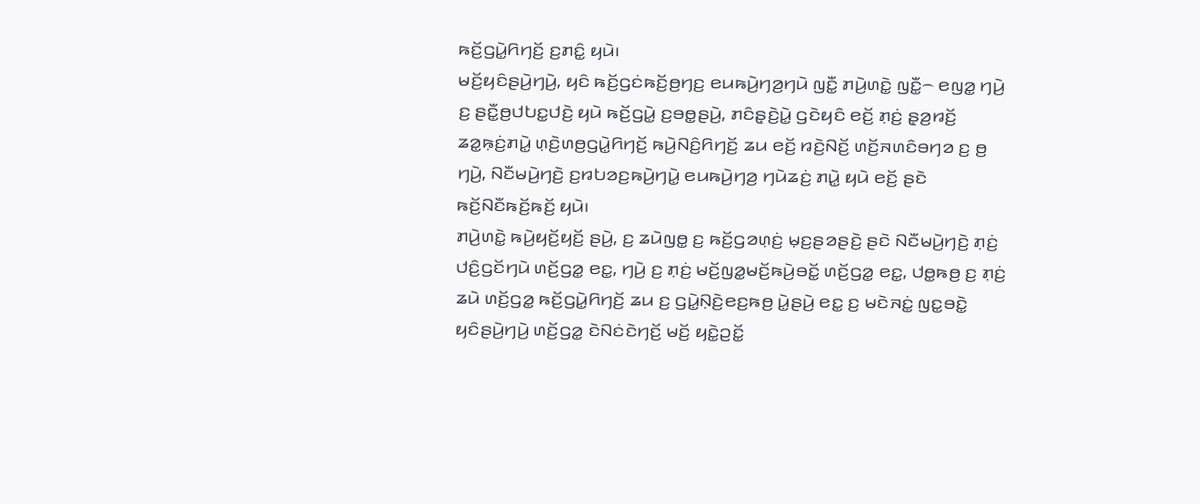ꤒꤢꤩ꤬ꤞꤣꤧ꤭ꤖꤚꤢꤩ꤬ ꤢ꤬ꤊꤢꤨ꤭ ꤟꤣꤧ꤯
ꤗꤢꤩ꤬ꤟꤢꤨꤔꤣꤧ꤬ꤚꤣꤧ꤬, ꤟꤢꤨ ꤒꤢꤩ꤬ꤞꤢꤦꤒꤢꤩ꤬ꤥ꤬ꤚꤢ꤬ ꤕꤣꤒꤣꤧ꤬ꤚꤤ꤬ꤚꤣꤧ ꤜꤢꤪ꤭ ꤊꤣꤧ꤬ꤛꤢꤧ꤭ ꤜꤢꤪ꤭꤮ ꤕꤜꤤ꤭ ꤚꤣꤧ꤬ ꤢ꤬ ꤔꤢꤪ꤭ꤥ꤬ꤓꤝꤢ꤭ꤓꤢꤧ꤬ ꤟꤣꤧ ꤒꤢꤩ꤬ꤞꤣꤧ꤭ ꤢ꤬ꤋꤥ꤭ꤔꤣꤧ꤬, ꤊꤢꤨꤔ꤫ꤢꤧ꤬ꤣꤧ꤭ ꤞꤢꤧꤟꤢꤨ ꤕꤢꤩ꤬ ꤊ꤫ꤢꤦ꤬ ꤔ꤫ꤤ꤬ꤙꤢꤩ꤬ ꤘꤤ꤭ꤒ꤫ꤢꤦ꤬ꤊꤣꤧ꤭ ꤛ꤫ꤢꤧ꤬ꤛꤥ꤬ꤞꤣꤧ꤭ꤖꤚꤢꤩ꤬ ꤒꤣꤧ꤬ꤡꤢꤨ꤬ꤖꤚꤢꤩ꤬ ꤘꤣ ꤕꤢꤩ꤬ ꤙꤢꤧ꤬ꤡꤢꤩ꤬ ꤛꤢꤩ꤬ꤏꤛꤢꤨꤋꤚꤤ ꤢ꤬ ꤥ꤬ ꤚꤣꤧ꤬, ꤡꤢꤪꤗꤣꤧ꤬ꤚꤢꤧ꤬ ꤢ꤬ꤙꤝꤤꤢ꤬ꤒꤣꤧ꤬ꤚꤣꤧ꤭ ꤕꤣꤒꤣꤧ꤬ꤚꤤ꤬ ꤚꤣꤧꤘꤢꤦ꤬ ꤊꤣꤧ꤭ ꤟꤣꤧ ꤕꤢꤩ꤬ ꤔꤢꤧ ꤒꤢꤩ꤬ꤡꤢꤪꤒꤢꤩ꤬ꤒꤢꤩ꤬ ꤟꤣꤧ꤯
ꤊꤣꤧ꤬ꤛꤢꤧ꤭ ꤒꤣꤧ꤬ꤟꤢꤩ꤬ꤟꤢꤩ꤬ ꤔꤣꤧ꤬, ꤢ꤬ ꤘꤣꤧꤜꤥ꤭ ꤢ꤬ ꤒꤢꤩ꤬ꤞꤤꤛ꤫ꤢꤦ꤬ ꤗ꤫ꤢ꤬ꤔꤤꤔꤢꤧ꤬ ꤔꤢꤧ ꤡꤢꤪꤗꤣꤧ꤬ꤚꤢꤧ꤬ ꤊ꤫ꤢꤦ꤬ ꤓꤢꤨ꤬ꤞꤢꤩꤚꤣꤧ ꤛꤢꤩ꤬ꤞꤤ꤭ ꤕꤢ꤭, ꤚꤣꤧ꤬ ꤢ꤬ ꤊ꤫ꤢꤦ꤬ ꤗꤢꤩ꤬ꤜꤤ꤭ꤗꤢꤩ꤬ꤒꤣꤧ꤬ꤋꤢꤩ꤭ ꤛꤢꤩ꤬ꤞꤤ꤭ ꤕꤢ꤭, ꤓꤥ꤭ꤒꤥ꤬ ꤢ꤬ ꤊ꤫ꤢꤦ꤬ ꤘꤣꤧ ꤛꤢꤩ꤬ꤞꤤ꤭ ꤒꤢꤩ꤬ꤞꤣꤧ꤭ꤖꤚꤢꤩ꤬ ꤘꤣ ꤢ꤬ ꤞꤣꤧ꤭ꤡ꤫ꤢꤧ꤬ꤕꤢ꤬ꤒꤥ꤬ ꤣꤧ꤭ꤔꤣꤧ꤬ ꤕꤢ꤭ ꤢ꤬ ꤗꤢꤧꤏꤢꤦ꤭ ꤜꤢ꤭ꤋꤢꤧ꤭ ꤟꤢꤨꤔꤣꤧ꤬ꤚꤣꤧ꤬ ꤛꤢꤩ꤬ꤞꤤ꤭ ꤢꤧꤡꤢꤦꤢꤧꤚꤢꤩ꤬ ꤗꤢꤩ꤬ ꤟꤢꤧ꤭ꤑꤢꤩ꤭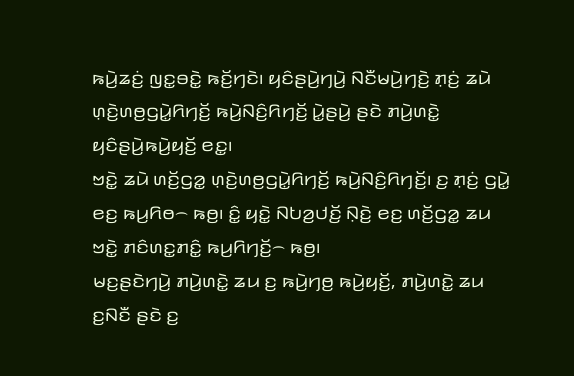ꤒꤣꤧ꤬ꤘꤢꤦ꤬ ꤜꤢ꤭ꤋꤢꤧ꤭ ꤒꤢꤩ꤬ꤚꤢꤧ꤯ ꤟꤢꤨꤔꤣꤧ꤬ꤚꤣꤧ꤬ ꤡꤢꤪꤗꤣꤧ꤬ꤚꤢꤧ꤬ ꤊ꤫ꤢꤦ꤬ ꤘꤣꤧ ꤛ꤫ꤢꤧ꤬ꤛꤥ꤬ꤞꤣꤧ꤭ꤖꤚꤢꤩ꤬ ꤒꤣꤧ꤬ꤡꤢꤨ꤬ꤖꤚꤢꤩ꤬ ꤣꤧ꤭ꤔꤣꤧ꤬ ꤔꤢꤧ ꤊꤣꤧ꤬ꤛꤢꤧ꤭ ꤟꤢꤨꤔꤣꤧ꤬ꤒꤣꤧ꤬ꤟꤢꤩ꤬ ꤕꤢ꤭꤯
ꤠꤢꤧ꤭ ꤘꤣꤧ ꤛꤢꤩ꤬ꤞꤤ꤭ ꤛ꤫ꤢꤧ꤬ꤛꤥ꤬ꤞꤣꤧ꤭ꤖꤚꤢꤩ꤬ ꤒꤣꤧ꤬ꤡꤢꤨ꤬ꤖꤚꤢꤩ꤬꤯ ꤢ꤬ ꤊ꤫ꤢꤦ꤬ ꤞꤣꤧ꤭ ꤕꤢ꤬ ꤒꤣ꤬ꤖꤥ꤮ ꤒꤥ꤬꤯ ꤢꤨ꤭ ꤟꤢꤧ꤭ ꤡꤝꤤ꤬ꤓꤢꤩ꤬ ꤡ꤫ꤢꤧ꤬ ꤕꤢ꤬ ꤛꤢꤩ꤬ꤞꤤ꤭ ꤘꤣ ꤠꤢꤧ꤭ ꤊꤢꤨꤛꤢ꤭ꤊꤢꤨ꤭ ꤒꤣ꤬ꤖꤚꤢꤩ꤬꤮ ꤒꤥ꤬꤯
ꤗꤢ꤬ꤔꤢꤧꤚꤣꤧ꤬ ꤊꤣꤧ꤬ꤛꤢꤧ꤭ ꤘꤣ ꤢ꤬ ꤒꤣꤧ꤬ꤚꤥ꤬ ꤒꤣꤧ꤬ꤟꤢꤩ꤬, ꤊꤣꤧ꤬ꤛꤢꤧ꤭ ꤘꤣ ꤢ꤬ꤡꤢꤪ ꤔꤢꤧ ꤢ꤬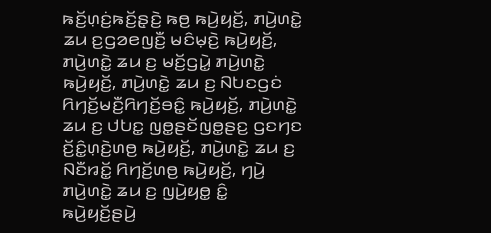ꤒꤢꤩ꤬ꤛ꤫ꤢꤦ꤬ꤒꤢꤩ꤬ꤔ꤫ꤢꤧ꤬ ꤒꤥ꤬ ꤒꤣꤧ꤬ꤟꤢꤩ꤬, ꤊꤣꤧ꤬ꤛꤢꤧ꤭ ꤘꤣ ꤢ꤬ꤞꤤꤕꤜꤢꤪ꤬ ꤗꤢꤨꤗ꤫ꤢꤧ꤬ ꤒꤣꤧ꤬ꤟꤢꤩ꤬, ꤊꤣꤧ꤬ꤛꤢꤧ꤭ ꤘꤣ ꤢ꤬ ꤗꤢꤩ꤬ꤞꤣꤧ꤭ ꤊꤣꤧ꤬ꤛꤢꤧ꤭ ꤒꤣꤧ꤬ꤟꤢꤩ꤬, ꤊꤣꤧ꤬ꤛꤢꤧ꤭ ꤘꤣ ꤢ꤬ ꤡꤝꤢꤞꤢꤦ ꤖꤚꤢꤩ꤬ꤗꤢꤪ꤬ꤖꤚꤢꤩ꤬ꤋꤢꤨ꤭ ꤒꤣꤧ꤬ꤟꤢꤩ꤬, ꤊꤣꤧ꤬ꤛꤢꤧ꤭ ꤘꤣ ꤢ꤬ ꤓꤝꤢ꤭ ꤜꤥ꤭ꤔꤢꤩꤜꤥ꤭ꤔꤢ꤬ ꤞꤢꤚꤢ ꤢꤩ꤬ꤢꤨ꤭ꤛ꤫ꤢꤧ꤬ꤛꤥ꤬ ꤒꤣꤧ꤬ꤟꤢꤩ꤬, ꤊꤣꤧ꤬ꤛꤢꤧ꤭ ꤘꤣ ꤢ꤬ ꤡꤢꤪꤙꤢꤩ꤭ ꤖꤚꤢꤩ꤬ꤛꤥ꤬ ꤒꤣꤧ꤬ꤟꤢꤩ꤬, ꤚꤣꤧ꤬ ꤊꤣꤧ꤬ꤛꤢꤧ꤭ ꤘꤣ ꤢ꤬ ꤜꤣꤧ꤬ꤟꤥ꤭ ꤢꤨ꤭ ꤒꤣꤧ꤬ꤟꤢꤩ꤬ꤔꤣꤧ꤬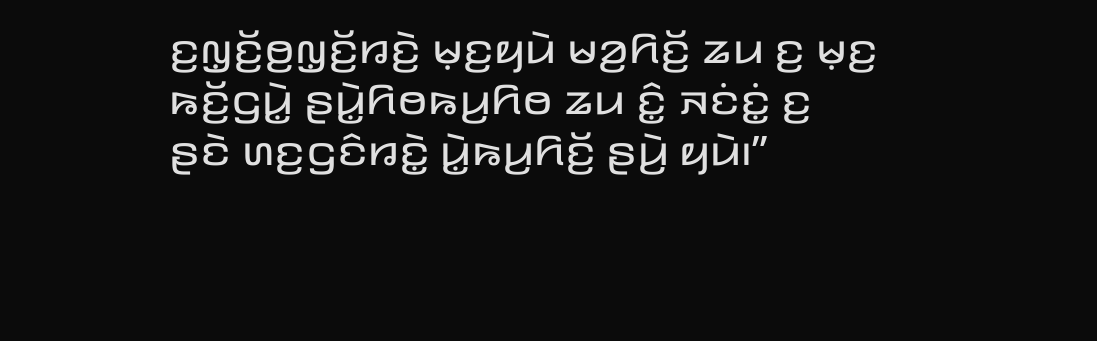ꤢ꤬ꤜ꤫ꤢꤩ꤬ꤥ꤬ꤜ꤫ꤢꤩ꤬ꤙꤢꤧ꤬ ꤗ꤫ꤢ꤬ꤟꤣꤧ ꤗꤤ꤬ꤖꤢꤩ꤬ ꤘꤣ ꤢ꤬ ꤗ꤫ꤢ꤬ ꤒꤢꤩ꤬ꤞꤣꤧ꤭ ꤔꤣꤧ꤭ꤖꤥꤒꤣ꤬ꤖꤥ ꤘꤣ ꤢꤨ꤭ ꤏꤢꤦꤢꤦ꤭ ꤢ꤬ ꤔꤢꤧ ꤛꤢ꤬ꤞꤢꤨꤙꤢꤧ꤭ ꤣꤧ꤭ꤒꤣ꤬ꤖꤢꤩ꤬ ꤔꤣꤧ꤬ ꤟꤣꤧ꤯”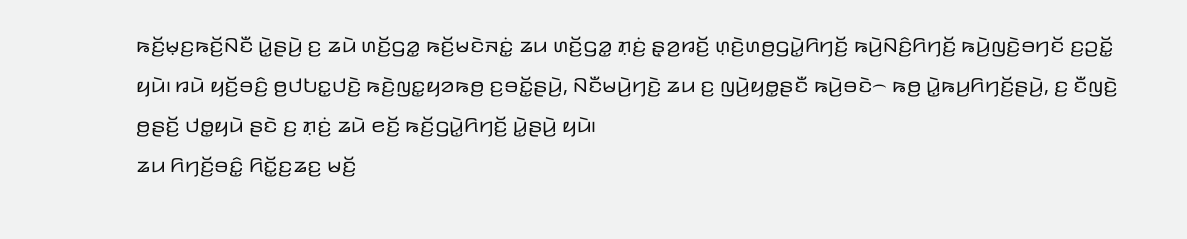ꤒꤢꤩ꤬ꤗ꤫ꤢ꤬ꤒꤢꤩ꤬ꤡꤢꤪ ꤣꤧ꤭ꤔꤣꤧ꤬ ꤢ꤬ ꤘꤣꤧ ꤛꤢꤩ꤬ꤞꤤ꤭ ꤒꤢꤩ꤬ꤗꤢꤧꤏꤢꤦ꤭ ꤘꤣ ꤛꤢꤩ꤬ꤞꤤ꤭ ꤊ꤫ꤢꤦ꤬ ꤔ꤫ꤤ꤬ꤙꤢꤩ꤬ ꤛ꤫ꤢꤧ꤬ꤛꤥ꤬ꤞꤣꤧ꤭ꤖꤚꤢꤩ꤬ ꤒꤣꤧ꤬ꤡꤢꤨ꤬ꤖꤚꤢꤩ꤬ ꤒꤣꤧ꤬ꤜꤢꤧ꤬ꤋꤚꤢꤩ ꤢ꤬ꤑꤢꤩ꤭ ꤟꤣꤧ꤯ ꤙꤣꤧ ꤟꤢꤩ꤬ꤋꤢꤨ꤬ ꤥ꤬ꤓꤝꤢ꤭ꤓꤢꤧ꤬ ꤒꤢꤧ꤬ꤜꤢ꤭ꤟꤤꤒꤥ꤬ ꤢ꤬ꤋꤢꤩ꤭ꤔꤣꤧ꤬, ꤡꤢꤪꤗꤣꤧ꤬ꤚꤢꤧ꤬ ꤘꤣ ꤢ꤬ ꤜꤣꤧ꤬ꤟꤥ꤭ꤔꤢꤪ ꤒꤣꤧ꤬ꤋꤢꤧ꤮ ꤒꤥ꤬ ꤣꤧ꤭ꤒꤣ꤬ꤖꤚꤢꤩ꤬ꤔꤣꤧ꤬, ꤢ꤬ ꤢꤪꤜꤢꤧ꤬ ꤥ꤬ꤔꤢꤩ꤬ ꤓꤥ꤭ꤟꤣꤧ ꤔꤢꤧ ꤢ꤬ ꤊ꤫ꤢꤦ꤬ ꤘꤣꤧ ꤕꤢꤩ꤬ ꤒꤢꤩ꤬ꤞꤣꤧ꤭ꤖꤚꤢꤩ꤬ ꤣꤧ꤭ꤔꤣꤧ꤬ ꤟꤣꤧ꤯
ꤘꤣ ꤖꤚꤢꤩ꤬ꤋꤢꤨ꤭ ꤖꤢꤩ꤭ꤢ꤬ꤘꤢ꤬ ꤗꤢꤩ꤬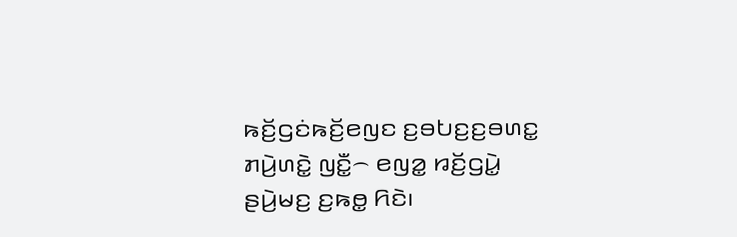ꤒꤢꤩ꤬ꤞꤢꤦꤒꤢꤩ꤬ꤕꤜꤢ ꤢ꤬ꤋꤝꤢ꤬ꤢ꤬ꤋꤛꤢ꤭ ꤊꤣꤧ꤬ꤛꤢꤧ꤭ ꤜꤢꤪ꤭꤮ ꤕꤜꤤ꤭ ꤙꤢꤩ꤬ꤞꤣꤧ꤭ ꤔꤣꤧ꤬ꤗꤢ꤬ ꤢ꤬ꤒꤥ꤭ ꤖꤢꤧ꤯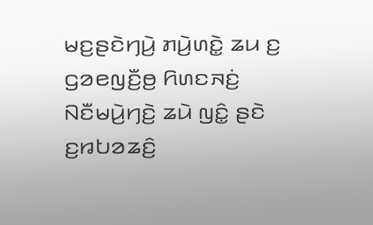ꤗꤢ꤬ꤔꤢꤧꤚꤣꤧ꤬ ꤊꤣꤧ꤬ꤛꤢꤧ꤭ ꤘꤣ ꤢ꤬ ꤞꤤꤕꤜꤢꤪ꤬ꤥ꤬ ꤖꤛꤢꤏꤢꤦ꤬ ꤡꤢꤪꤗꤣꤧ꤬ꤚꤢꤧ꤬ ꤘꤣꤧ ꤜꤢꤨ꤭ ꤔꤢꤧ ꤢ꤬ꤙꤝꤤꤘꤢꤨ꤬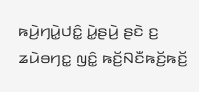ꤒꤣꤧ꤬ꤚꤣꤧ꤭ꤓꤢꤨ꤭ ꤣꤧ꤭ꤔꤣꤧ꤬ ꤔꤢꤧ ꤢ꤬ ꤘꤣꤧꤋꤚꤢ꤭ ꤜꤢꤨ꤭ ꤒꤢꤩ꤬ꤡꤢꤪꤒꤢꤩ꤬ꤒꤢꤩ꤬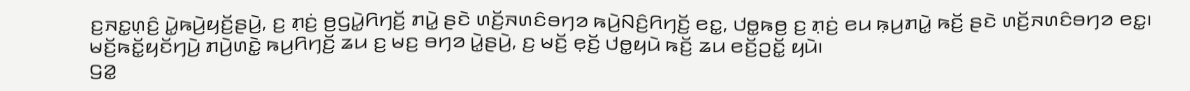ꤢ꤬ꤏꤢ꤭ꤛ꤫ꤢꤨ꤬ ꤣꤧ꤭ꤒꤣꤧ꤬ꤟꤢꤩ꤬ꤔꤣꤧ꤬, ꤢ꤬ ꤊ꤫ꤢꤦ꤬ ꤥ꤬ꤞꤣꤧ꤭ꤖꤚꤢꤩ꤬ ꤊꤣꤧ꤭ ꤔꤢꤧ ꤛꤢꤩ꤬ꤏꤛꤢꤨꤋꤚꤤ ꤒꤣꤧ꤬ꤡꤢꤨ꤬ꤖꤚꤢꤩ꤬ ꤕꤢ꤭, ꤓꤥ꤭ꤒꤥ꤬ ꤢ꤬ ꤊ꤫ꤢꤦ꤬ ꤕꤣ ꤒ꤫ꤣ꤬ꤊꤣꤧ꤭ ꤒꤢꤩ꤬ ꤔꤢꤧ ꤛꤢꤩ꤬ꤏꤛꤢꤨꤋꤚꤤ ꤕꤢ꤭꤯ ꤗꤢꤩ꤬ꤒꤢꤩ꤭ꤟꤢꤩꤚꤣꤧ꤬ ꤊꤣꤧ꤬ꤛꤢꤧ꤭ ꤒꤣ꤬ꤖꤚꤢꤩ꤬ ꤘꤣ ꤢ꤬ ꤗꤢ꤬ ꤋꤚꤤ ꤣꤧ꤭ꤔꤣꤧ꤬, ꤢ꤬ ꤗꤢꤩ꤬ ꤕ꤫ꤢꤩ꤬ ꤓꤥ꤭ꤟꤣꤧ ꤒꤢꤩ꤬ ꤘꤣ ꤕꤢꤩ꤬ꤑꤢꤩ꤭ ꤟꤣꤧ꤯
ꤞꤤ꤭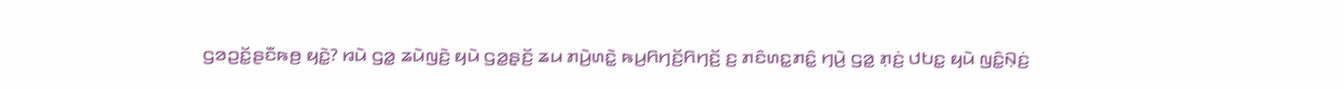ꤞꤤꤑꤢꤩ꤭ꤔꤢꤪꤒꤥ꤬ ꤟꤢꤧ꤭? ꤙꤣꤧ ꤞꤤ꤭ ꤘꤣꤧꤜꤢꤧ꤬ ꤟꤣꤧ ꤞꤤ꤭ꤔ꤫ꤢꤩ꤬ ꤘꤣ ꤊꤣꤧ꤬ꤛꤢꤧ꤭ ꤒꤣ꤬ꤖꤚꤢꤩ꤬ꤖꤚꤢꤩ꤬ ꤢ꤬ ꤊꤢꤨꤛꤢ꤭ꤊꤢꤨ꤭ ꤚꤣꤧ꤬ ꤞꤤ꤭ ꤊ꤫ꤢꤦ꤬ ꤓꤝꤢ꤭ ꤟꤣꤧ ꤜꤢꤨ꤭ꤡ꤫ꤢꤦ꤬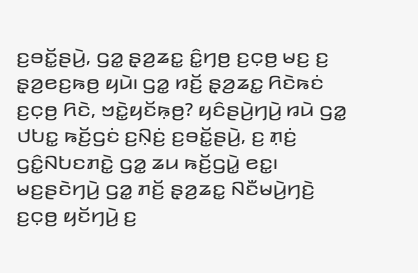ꤢ꤬ꤋꤢꤩ꤭ꤔꤣꤧ꤬, ꤞꤤ꤭ ꤔ꤫ꤤ꤬ꤘꤢ꤭ ꤢꤨ꤭ꤚꤥ꤬ ꤢ꤬ꤍ꤫ꤥ꤬ ꤗꤢ꤬ ꤢ꤬ ꤔ꤫ꤤ꤬ꤕꤢ꤬ꤒꤥ꤬ ꤟꤣꤧ꤯ ꤞꤤ꤭ ꤙꤢꤩ꤬ ꤔ꤫ꤤ꤬ꤘꤢ꤭ ꤖꤢꤧꤒꤢꤦ ꤢ꤬ꤍ꤫ꤥ꤬ ꤖꤢꤧ, ꤠꤢꤧ꤭ꤟꤢꤩꤒ꤫ꤥ꤬? ꤟꤢꤨꤔꤣꤧ꤬ꤚꤣꤧ꤬ ꤙꤣꤧ ꤞꤤ꤭ ꤓꤝꤢ꤭ ꤒꤢꤩ꤬ꤞꤢꤦ ꤢ꤬ꤡ꤫ꤢꤦ꤬ ꤢ꤬ꤋꤢꤩ꤭ꤔꤣꤧ꤬, ꤢ꤬ ꤊ꤫ꤢꤦ꤬ ꤞꤢꤨ꤭ꤡꤝꤢꤊꤢꤧ꤭ ꤞꤤ꤭ ꤘꤣ ꤒꤢꤩ꤬ꤞꤣꤧ꤭ ꤕꤢ꤭꤯ ꤗꤢ꤬ꤔꤢꤧꤚꤣꤧ꤬ ꤞꤤ꤭ ꤊꤢꤩ꤬ ꤔ꤫ꤤ꤬ꤘꤢ꤭ ꤡꤢꤪꤗꤣꤧ꤬ꤚꤢꤧ꤬ ꤢ꤬ꤍ꤫ꤥ꤬ ꤟꤢꤩꤚꤣꤧ꤬ ꤢ꤬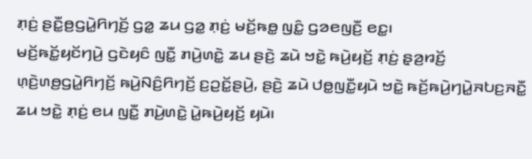ꤊ꤫ꤢꤦ꤬ ꤔꤢꤪ꤭ꤥ꤬ꤞꤣꤧ꤭ꤖꤚꤢꤩ꤬ ꤞꤤ꤭ ꤘꤣ ꤞꤤ꤭ ꤊ꤫ꤢꤦ꤬ ꤗꤢꤩ꤬ꤒꤥ꤭ ꤜꤢꤨ꤭ ꤞꤤꤕꤜꤢꤪ꤬ ꤕꤢ꤭꤯
ꤗꤢꤩ꤬ꤒꤢꤩ꤭ꤟꤢꤩꤚꤣꤧ꤬ ꤞꤢꤧꤟꤢꤨ ꤜꤢꤪ꤭ ꤊꤣꤧ꤬ꤛꤢꤧ꤭ ꤘꤣ ꤔꤢꤧ꤬ ꤘꤣꤧ ꤠꤢꤧ꤭ ꤒꤣꤧ꤬ꤟꤢꤩ꤬ ꤊ꤫ꤢꤦ꤬ ꤔ꤫ꤤ꤬ꤙꤢꤩ꤬ ꤛ꤫ꤢꤧ꤬ꤛꤥ꤬ꤞꤣꤧ꤭ꤖꤚꤢꤩ꤬ ꤒꤣꤧ꤬ꤡꤢꤨ꤬ꤖꤚꤢꤩ꤬ ꤢ꤬ꤑꤢꤩ꤭ꤔꤣꤧ꤬, ꤔꤢꤧ꤬ ꤘꤣꤧ ꤓꤥ꤭ꤜꤢꤪ꤭ꤟꤣꤧ ꤠꤢꤧ꤭ ꤒꤢꤩ꤬ꤒꤣꤧ꤬ꤚꤣꤧ꤭ꤏꤝꤢ꤬ꤏꤢꤪ꤭ ꤘꤣ ꤠꤢꤧ꤭ ꤊ꤫ꤢꤦ꤬ ꤕꤣ ꤜꤢꤪ꤭ ꤊꤣꤧ꤬ꤛꤢꤧ꤭ ꤣꤧ꤭ꤒꤣꤧ꤬ꤟꤢꤩ꤬ ꤟꤣꤧ꤯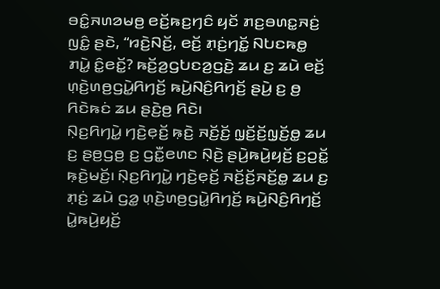ꤋꤢꤨ꤭ꤏꤛꤤꤗꤥ꤬ ꤕꤢꤩ꤬ꤒꤢ꤬ꤚꤢꤨ ꤟꤢꤩ ꤊꤢ꤬ꤋꤛꤢ꤭ꤏꤢꤦ꤬ ꤜꤢꤨ꤭ ꤔꤢꤧ, “ꤙꤢꤧ꤬ꤡꤢꤩ꤬, ꤕꤢꤩ꤬ ꤊ꤫ꤢꤦ꤬ꤚꤢꤩ꤭ ꤡꤝꤢꤒꤥ꤭ ꤊꤣꤧ꤭ ꤢꤨ꤭ꤕꤢꤩ꤭? ꤒꤢꤩ꤬ꤤ꤬ꤞꤝꤢꤤ꤬ꤞꤢꤧ꤬ ꤘꤣ ꤢ꤬ ꤘꤣꤧ ꤕꤢꤩ꤬ ꤛ꤫ꤢꤧ꤬ꤛꤥ꤬ꤞꤣꤧ꤭ꤖꤚꤢꤩ꤬ ꤒꤣꤧ꤬ꤡꤢꤨ꤬ꤖꤚꤢꤩ꤬ ꤔꤣꤧ꤬ ꤢ꤬ ꤥ꤬ ꤖꤢꤧꤒꤢꤦ ꤘꤣ ꤔꤢꤧ꤬ꤥ꤬ ꤖꤢꤧ꤯
ꤡ꤫ꤢ꤬ꤖꤚꤣꤧ꤭ ꤚꤢꤧ꤬ꤕ꤫ꤢꤩ꤬ ꤒ꤫ꤢꤧ꤬ ꤏꤢꤩ꤬ꤢꤩ꤬ ꤜ꤫ꤢꤩ꤬ꤢꤩ꤬ꤜ꤫ꤢꤩ꤬ꤥ꤭ ꤘꤣ ꤢ꤬ ꤔꤥ꤬ꤞꤥ꤬ ꤢ꤬ ꤞꤢꤪ꤭ꤕꤛꤢ ꤡ꤫ꤢꤧ꤬ ꤔꤣꤧ꤬ꤒꤣꤧ꤬ꤟꤢꤩ꤬ ꤢ꤬ꤑꤢꤩ꤭ ꤒ꤫ꤢꤧ꤬ꤗꤢꤩ꤬꤯ ꤡ꤫ꤢ꤬ꤖꤚꤣꤧ꤭ ꤚꤢꤧ꤬ꤕ꤫ꤢꤩ꤬ ꤏꤢꤩ꤬ꤢꤩ꤬ꤏꤢꤩ꤬ꤥ꤭ ꤘꤣ ꤢ꤬ ꤊ꤫ꤢꤦ꤬ ꤘꤣꤧ ꤞꤤ꤭ ꤛ꤫ꤢꤧ꤬ꤛꤥ꤬ꤞꤣꤧ꤭ꤖꤚꤢꤩ꤬ ꤒꤣꤧ꤬ꤡꤢꤨ꤬ꤖꤚꤢꤩ꤬ ꤣꤧ꤭ꤒꤣꤧ꤬ꤟꤢꤩ꤬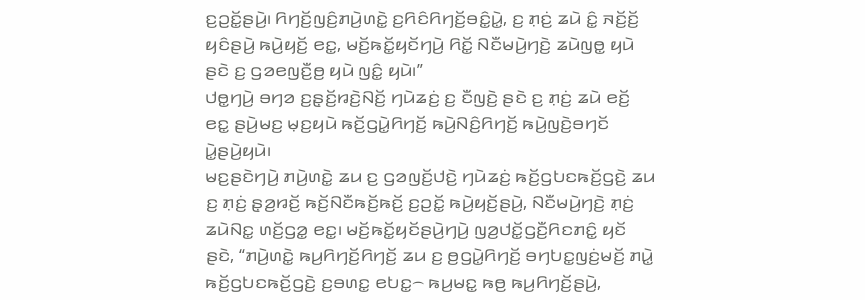ꤢ꤬ꤑꤢꤩ꤭ꤔꤣꤧ꤬꤯ ꤖꤚꤢꤩ꤬ꤜꤢꤨ꤬ꤊꤣꤧ꤬ꤛꤢꤧ꤭ ꤢ꤬ꤖꤢꤨꤖꤚꤢꤩ꤬ꤋꤢꤨ꤭ꤣꤧ꤭, ꤢ꤬ ꤊ꤫ꤢꤦ꤬ ꤘꤣꤧ ꤢꤨ꤭ ꤏꤢꤩ꤬ꤢꤩ꤬ ꤟꤢꤨꤔꤣꤧ꤬ ꤒꤣꤧ꤬ꤟꤢꤩ꤬ ꤕꤢ꤭, ꤗꤢꤩ꤬ꤒꤢꤩ꤭ꤟꤢꤩꤚꤣꤧ꤬ ꤖꤢꤩ꤭ ꤡꤢꤪꤗꤣꤧ꤬ꤚꤢꤧ꤬ ꤘꤣꤧꤜꤥ꤭ ꤟꤣꤧ ꤔꤢꤧ ꤢ꤬ ꤞꤤꤕꤜꤢꤪ꤬ꤥ꤬ ꤟꤣꤧ ꤜꤢꤨ꤭ ꤟꤣꤧ꤯”
ꤓꤥ꤭ꤚꤣꤧ꤬ ꤋꤚꤤ ꤢ꤬ꤔ꤫ꤢꤩ꤬ꤙꤢꤧ꤬ꤡꤢꤩ꤬ ꤚꤣꤧꤘꤢꤦ꤬ ꤢ꤬ ꤢꤪꤜꤢꤧ꤬ ꤔꤢꤧ ꤢ꤬ ꤊ꤫ꤢꤦ꤬ ꤘꤣꤧ ꤕꤢꤩ꤬ ꤕꤢ꤭ ꤔꤣꤧ꤬ꤗꤢ꤬ ꤗ꤫ꤢ꤬ꤟꤣꤧ ꤒꤢꤩ꤬ꤞꤣꤧ꤭ꤖꤚꤢꤩ꤬ ꤒꤣꤧ꤬ꤡꤢꤨ꤬ꤖꤚꤢꤩ꤬ ꤒꤣꤧ꤬ꤜꤢꤧ꤬ꤋꤚꤢꤩ ꤣꤧ꤭ꤔꤣꤧ꤬ꤟꤣꤧ꤯
ꤗꤢ꤬ꤔꤢꤧꤚꤣꤧ꤬ ꤊꤣꤧ꤬ꤛꤢꤧ꤭ ꤘꤣ ꤢ꤬ ꤞꤤꤜꤢꤩ꤬ꤓꤢꤧ꤬ ꤚꤣꤧꤘꤢꤦ꤬ ꤒꤢꤩ꤬ꤞꤝꤢꤒꤢꤩ꤬ꤞꤢꤧ꤬ ꤘꤣ ꤢ꤬ ꤊ꤫ꤢꤦ꤬ ꤔ꤫ꤤ꤬ꤙꤢꤩ꤬ ꤒꤢꤩ꤬ꤡꤢꤪꤒꤢꤩ꤬ꤒꤢꤩ꤬ ꤢ꤬ꤑꤢꤩ꤭ ꤒꤣꤧ꤬ꤟꤢꤩ꤬ꤔꤣꤧ꤬, ꤡꤢꤪꤗꤣꤧ꤬ꤚꤢꤧ꤬ ꤊ꤫ꤢꤦ꤬ ꤘꤣꤧꤡꤢ꤭ ꤛꤢꤩ꤬ꤞꤤ꤭ ꤕꤢ꤭꤯ ꤗꤢꤩ꤬ꤒꤢꤩ꤭ꤟꤢꤩꤔꤣꤧ꤬ꤚꤣꤧ꤬ ꤜꤤ꤬ꤓꤢꤩ꤭ꤞꤢꤪ꤬ꤖꤢꤊꤢꤨ꤭ ꤟꤢꤩ ꤔꤢꤧ, “ꤊꤣꤧ꤬ꤛꤢꤧ꤭ ꤒꤣ꤬ꤖꤚꤢꤩ꤬ꤖꤚꤢꤩ꤬ ꤘꤣ ꤢ꤬ ꤥ꤬ꤞꤣꤧ꤭ꤖꤚꤢꤩ꤬ ꤋꤚꤝꤢ꤭ꤜꤢꤦ꤬ꤗꤢꤩ꤬ ꤊꤣꤧ꤭ ꤒꤢꤩ꤬ꤞꤝꤢꤒꤢꤩ꤬ꤞꤢꤧ꤬ ꤢ꤬ꤋꤛꤢ꤭ ꤕꤝꤢ꤭꤮ ꤒꤣ꤬ꤗꤢ꤭ ꤒꤥ꤬ ꤒꤣ꤬ꤖꤚꤢꤩ꤬ꤔꤣꤧ꤬,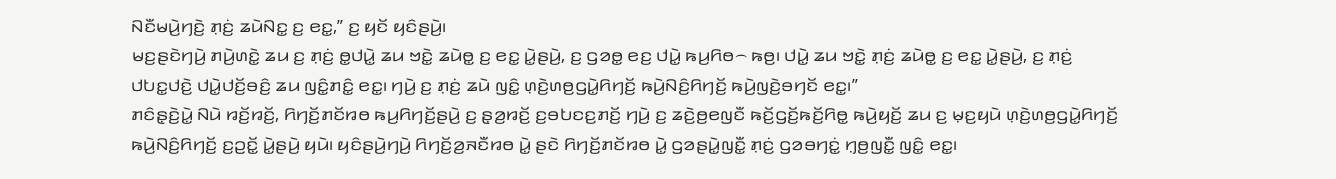ꤡꤢꤪꤗꤣꤧ꤬ꤚꤢꤧ꤬ ꤊ꤫ꤢꤦ꤬ ꤘꤣꤧꤡꤢ꤭ ꤢ꤬ ꤕꤢ꤭,” ꤢ꤬ ꤟꤢꤩ ꤟꤢꤨꤔꤣꤧ꤬꤯
ꤗꤢ꤬ꤔꤢꤧꤚꤣꤧ꤬ ꤊꤣꤧ꤬ꤛꤢꤧ꤭ ꤘꤣ ꤢ꤬ ꤊ꤫ꤢꤦ꤬ ꤥ꤭ꤓꤣꤧ꤭ ꤘꤣ ꤠꤢꤧ꤭ ꤘꤣꤧꤥ꤭ ꤢ꤬ ꤕꤢ꤭ ꤣꤧ꤭ꤔꤣꤧ꤬, ꤢ꤬ ꤞꤤꤥ꤭ ꤕꤢ꤬ ꤓꤣꤧ꤭ ꤒꤣ꤬ꤖꤥ꤮ ꤒꤥ꤬꤯ ꤓꤣꤧ꤭ ꤘꤣ ꤠꤢꤧ꤭ ꤊ꤫ꤢꤦ꤬ ꤘꤣꤧꤥ꤭ ꤢ꤬ ꤕꤢ꤭ ꤣꤧ꤭ꤔꤣꤧ꤬, ꤢ꤬ ꤊ꤫ꤢꤦ꤬ ꤓꤝꤢ꤭ꤓꤢꤧ꤬ ꤓꤣꤧ꤭ꤓꤢꤩ꤬ꤋꤢꤨ꤬ ꤘꤣ ꤜꤢꤨ꤭ꤊꤢꤨ꤭ ꤕꤢ꤭꤯ ꤚꤣꤧ꤬ ꤢ꤬ ꤊ꤫ꤢꤦ꤬ ꤘꤣꤧ ꤜꤢꤨ꤭ ꤛ꤫ꤢꤧ꤬ꤛꤥ꤬ꤞꤣꤧ꤭ꤖꤚꤢꤩ꤬ ꤒꤣꤧ꤬ꤡꤢꤨ꤬ꤖꤚꤢꤩ꤬ ꤒꤣꤧ꤬ꤜꤢꤧ꤬ꤋꤚꤢꤩ ꤕꤢ꤭꤯”
ꤊꤢꤨꤔ꤫ꤢꤧ꤬ꤣꤧ꤭ ꤡꤣꤧ ꤙꤢꤩ꤬ꤙꤢꤩ꤬, ꤖꤚꤢꤩ꤬ꤊꤢꤩꤙꤥ ꤒꤣ꤬ꤖꤚꤢꤩ꤬ꤔꤣꤧ꤬ ꤢ꤬ ꤔ꤫ꤤ꤬ꤙꤢꤩ꤬ ꤢ꤬ꤋꤝꤢꤢ꤬ꤊꤢꤩ꤬ ꤚꤣꤧ꤬ ꤢ꤬ ꤘꤢꤧ꤬ꤥ꤬ꤕꤜꤢꤪ ꤒꤢꤩ꤬ꤞꤢꤩ꤬ꤒꤢꤩ꤬ꤖꤥ꤭ ꤒꤣꤧ꤬ꤟꤢꤩ꤬ ꤘꤣ ꤢ꤬ ꤗ꤫ꤢ꤬ꤟꤣꤧ ꤛ꤫ꤢꤧ꤬ꤛꤥ꤬ꤞꤣꤧ꤭ꤖꤚꤢꤩ꤬ ꤒꤣꤧ꤬ꤡꤢꤨ꤬ꤖꤚꤢꤩ꤬ ꤢ꤬ꤑꤢꤩ꤭ ꤣꤧ꤭ꤔꤣꤧ꤬ ꤟꤣꤧ꤯ ꤟꤢꤨꤔꤣꤧ꤬ꤚꤣꤧ꤬ ꤖꤚꤢꤩ꤬ꤤ꤬ꤏꤢꤪꤙꤥ ꤣꤧ꤭ ꤔꤢꤧ ꤖꤚꤢꤩ꤬ꤊꤢꤩꤙꤥ ꤣꤧ꤭ ꤞꤤꤔꤣꤧ꤭ꤜꤢꤪ꤭ ꤊ꤫ꤢꤦ꤬ ꤞꤤꤋꤚꤢꤦ꤭ ꤚ꤫ꤥ꤬ꤜꤢꤪ꤭ ꤜꤢꤨ꤭ ꤕꤢ꤭꤯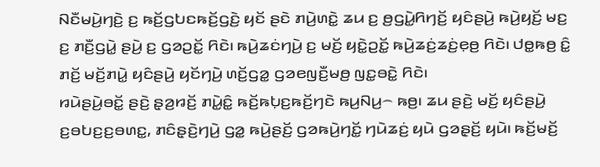ꤡꤢꤪꤗꤣꤧ꤬ꤚꤢꤧ꤬ ꤢ꤬ ꤒꤢꤩ꤬ꤞꤝꤢꤒꤢꤩ꤬ꤞꤢꤧ꤬ ꤟꤢꤩ ꤔꤢꤧ ꤊꤣꤧ꤬ꤛꤢꤧ꤭ ꤘꤣ ꤢ꤬ ꤥ꤬ꤞꤣꤧ꤭ꤖꤚꤢꤩ꤬ ꤟꤢꤨꤔꤣꤧ꤬ ꤒꤣꤧ꤬ꤟꤢꤩ꤬ ꤗꤢ꤬ ꤢ꤬ ꤊꤢꤪ꤬ꤞꤣꤧ꤭ ꤔꤣꤧ꤬ ꤢ꤬ ꤞꤤꤑꤢꤩ꤭ ꤖꤢꤧ꤯ ꤒꤣꤧ꤬ꤘꤢꤦꤚꤣꤧ꤬ ꤢ꤬ ꤗꤢꤩ꤬ ꤟꤢꤧ꤭ꤑꤢꤩ꤭ ꤒꤣꤧ꤬ꤘꤢꤦ꤬ꤘꤢꤦ꤬ꤕ꤫ꤥ꤬ ꤖꤢꤧ꤯ ꤓꤥ꤭ꤒꤥ꤬ ꤢꤨ꤭ ꤊꤢꤩ꤬ ꤗꤢꤩ꤬ꤊꤣꤧ꤭ ꤟꤢꤨꤔꤣꤧ꤬ ꤟꤢꤩꤚꤣꤧ꤬ ꤛꤢꤩ꤬ꤞꤤ꤭ ꤞꤤꤕꤜꤢꤪ꤬ꤗꤥ꤬ ꤜꤢ꤭ꤋꤢꤧ꤭ ꤖꤢꤧ꤯
ꤙꤣꤧꤔꤣꤧ꤬ꤋꤢꤩ꤭ ꤔꤢꤧ꤬ ꤔ꤫ꤤ꤬ꤙꤢꤩ꤬ ꤊꤣꤧ꤭ꤢꤨ꤭ ꤒꤢꤩ꤬ꤒꤝ꤫ꤢ꤬ꤒꤢꤩ꤬ꤚꤢꤧ ꤒꤣ꤬ꤡꤣ꤬꤮ ꤒꤥ꤬꤯ ꤘꤣ ꤔꤢꤧ꤬ ꤗꤢꤩ꤬ ꤟꤢꤨꤔꤣꤧ꤬ ꤢ꤬ꤋꤝꤢ꤬ꤢ꤬ꤋꤛꤢ꤭, ꤊꤢꤨꤔ꤫ꤢꤧ꤬ꤚꤣꤧ꤬ ꤞꤤ꤭ ꤒꤣꤧ꤬ꤔꤢꤩ꤬ ꤞꤤꤒꤣꤧ꤬ꤚꤢꤩ꤭ ꤚꤣꤧꤘꤢꤦ꤬ ꤟꤣꤧ ꤞꤤꤔ꤫ꤢꤩ꤬ ꤟꤣꤧ꤯ ꤒꤢꤩ꤬ꤗꤢꤩ꤬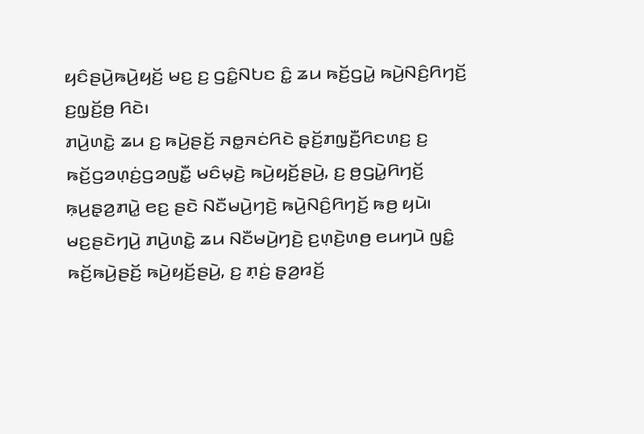ꤟꤢꤨꤔꤣꤧ꤬ꤒꤣꤧ꤬ꤟꤢꤩ꤬ ꤗꤢ꤬ ꤢ꤬ ꤞꤢꤨ꤭ꤡꤝꤢ ꤢꤨ꤭ ꤘꤣ ꤒꤢꤩ꤬ꤞꤣꤧ꤭ ꤒꤣꤧ꤬ꤡꤢꤨ꤬ꤖꤚꤢꤩ꤬ ꤢ꤬ꤜ꤫ꤢꤩ꤬ꤥ꤬ ꤖꤢꤧ꤯
ꤊꤣꤧ꤬ꤛꤢꤧ꤭ ꤘꤣ ꤢ꤬ ꤒꤣꤧ꤬ꤔꤢꤩ꤬ ꤏꤥ꤭ꤏꤢꤦꤖꤢꤧ ꤔ꤫ꤢꤩ꤬ꤊꤜ꤫ꤢꤪ꤬ꤖꤢꤛꤢ꤬ ꤢ꤬ ꤒꤢꤩ꤬ꤞꤤꤛ꤫ꤢꤦ꤬ꤞꤤꤜꤢꤪ꤭ ꤗꤢꤨꤗ꤫ꤢꤧ꤬ ꤒꤣꤧ꤬ꤟꤢꤩ꤬ꤔꤣꤧ꤬, ꤢ꤬ ꤥ꤬ꤞꤣꤧ꤭ꤖꤚꤢꤩ꤬ ꤒ꤫ꤣ꤬ꤔ꤫ꤤ꤬ꤊꤣꤧ꤭ ꤕꤢ꤬ ꤔꤢꤧ ꤡꤢꤪꤗꤣꤧ꤬ꤚꤢꤧ꤬ ꤒꤣꤧ꤬ꤡꤢꤨ꤬ꤖꤚꤢꤩ꤬ ꤒꤥ꤬ ꤟꤣꤧ꤯ ꤗꤢ꤬ꤔꤢꤧꤚꤣꤧ꤬ ꤊꤣꤧ꤬ꤛꤢꤧ꤭ ꤘꤣ ꤡꤢꤪꤗꤣꤧ꤬ꤚꤢꤧ꤬ ꤢ꤬ꤛ꤫ꤢꤧ꤬ꤛꤥ꤬ ꤕꤣꤚꤣꤧ ꤜꤢꤨ꤭ ꤒꤢꤩ꤬ꤒꤣꤧ꤬ꤔꤢꤩ꤬ ꤒꤣꤧ꤬ꤟꤢꤩ꤬ꤔꤣꤧ꤬, ꤢ꤬ ꤊ꤫ꤢꤦ꤬ ꤔ꤫ꤤ꤬ꤙꤢꤩ꤬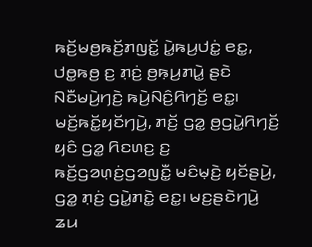ꤒꤢꤩ꤬ꤗꤥ꤬ꤒꤢꤩ꤬ꤊꤜꤢꤩ꤭ ꤣꤧ꤭ꤒꤣ꤬ꤓꤢꤦ꤭ ꤕꤢ꤭, ꤓꤥ꤭ꤒꤥ꤬ ꤢ꤬ ꤊ꤫ꤢꤦ꤬ ꤥ꤬ꤒ꤫ꤣ꤬ꤊꤣꤧ꤭ ꤔꤢꤧ ꤡꤢꤪꤗꤣꤧ꤬ꤚꤢꤧ꤬ ꤒꤣꤧ꤬ꤡꤢꤨ꤬ꤖꤚꤢꤩ꤬ ꤕꤢ꤭꤯
ꤗꤢꤩ꤬ꤒꤢꤩ꤭ꤟꤢꤩꤚꤣꤧ꤬, ꤊꤢꤩ꤬ ꤞꤤ꤭ ꤥ꤬ꤞꤣꤧ꤭ꤖꤚꤢꤩ꤬ ꤟꤢꤨ ꤞꤤ꤭ ꤖꤢꤛꤢ꤬ ꤢ꤬ ꤒꤢꤩ꤬ꤞꤤꤛ꤫ꤢꤦ꤬ꤞꤤꤜꤢꤪ꤭ ꤗꤢꤨꤗ꤫ꤢꤧ꤬ ꤟꤢꤩꤔꤣꤧ꤬, ꤞꤤ꤭ ꤊ꤫ꤢꤦ꤬ ꤞꤣꤧ꤭ꤊꤢꤧ꤭ ꤕꤢ꤭꤯ ꤗꤢ꤬ꤔꤢꤧꤚꤣꤧ꤬ ꤘꤣ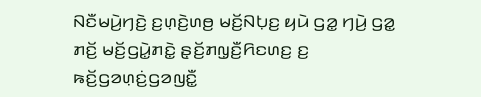ꤡꤢꤪꤗꤣꤧ꤬ꤚꤢꤧ꤬ ꤢ꤬ꤛ꤫ꤢꤧ꤬ꤛꤥ꤬ ꤗꤢꤩ꤬ꤡꤝ꤫ꤢ꤬ ꤟꤣꤧ ꤞꤤ꤭ ꤚꤣꤧ꤬ ꤞꤤ꤭ ꤊꤢꤩ꤬ ꤗꤢꤩ꤬ꤞꤣꤧ꤭ꤊꤢꤧ꤭ ꤔ꤫ꤢꤩ꤬ꤊꤜ꤫ꤢꤪ꤬ꤖꤢꤛꤢ꤬ ꤢ꤬ ꤒꤢꤩ꤬ꤞꤤꤛ꤫ꤢꤦ꤬ꤞꤤꤜꤢꤪ꤭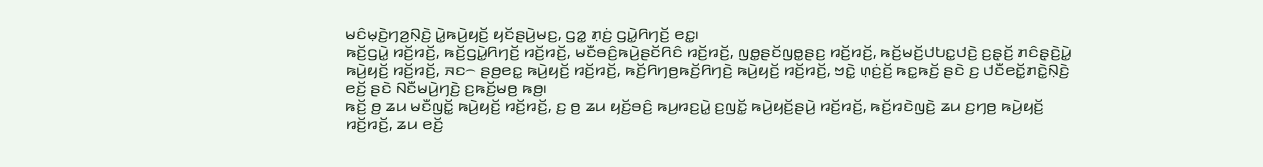ꤗꤢꤨꤗ꤫ꤢꤧ꤬ꤚꤤ꤬ꤡ꤫ꤢꤧ꤬ ꤣꤧ꤭ꤒꤣꤧ꤬ꤟꤢꤩ꤬ ꤟꤢꤩꤔꤣꤧ꤬ꤗꤢ꤬, ꤞꤤ꤭ ꤊ꤫ꤢꤦ꤬ ꤞꤣꤧ꤭ꤖꤚꤢꤩ꤬ ꤕꤢ꤭꤯
ꤒꤢꤩ꤬ꤞꤣꤧ꤭ ꤙꤢꤩ꤬ꤙꤢꤩ꤬, ꤒꤢꤩ꤬ꤞꤣꤧ꤭ꤖꤚꤢꤩ꤬ ꤙꤢꤩ꤬ꤙꤢꤩ꤬, ꤗꤢꤪꤋꤢꤨ꤬ꤒꤣꤧ꤬ꤔꤢꤩꤖꤢꤨ ꤙꤢꤩ꤬ꤙꤢꤩ꤬, ꤜꤥ꤭ꤔꤢꤩꤜꤥ꤭ꤔꤢ꤬ ꤙꤢꤩ꤬ꤙꤢꤩ꤬, ꤒꤢꤩ꤬ꤗꤢꤩ꤬ꤓꤝꤢ꤭ꤓꤢꤧ꤬ ꤢ꤬ꤔ꤫ꤢꤩ꤬ ꤊꤢꤨꤔ꤫ꤢꤧ꤬ꤣꤧ꤭ ꤒꤣꤧ꤬ꤟꤢꤩ꤬ ꤙꤢꤩ꤬ꤙꤢꤩ꤬, ꤏꤢ꤮ ꤔꤥ꤬ꤕꤢ꤭ ꤒꤣꤧ꤬ꤟꤢꤩ꤬ ꤙꤢꤩ꤬ꤙꤢꤩ꤬, ꤒꤢꤩ꤬ꤖꤚꤥ꤬ꤒꤢꤩ꤬ꤖꤚꤢꤧ꤬ ꤒꤣꤧ꤬ꤟꤢꤩ꤬ ꤙꤢꤩ꤬ꤙꤢꤩ꤬, ꤠꤢꤧ꤭ ꤛ꤫ꤢꤦ꤬ꤢꤩ꤬ ꤒꤢ꤭ꤒꤢꤩ꤬ ꤔꤢꤧ ꤢ꤬ ꤓꤢꤪꤕꤢꤩ꤭ꤊꤢꤧ꤭ꤡ꤫ꤢꤧ꤬ ꤕꤢꤩ꤬ ꤔꤢꤧ ꤡꤢꤪꤗꤣꤧ꤬ꤚꤢꤧ꤬ ꤢ꤬ꤒꤢꤩ꤬ꤗꤥ꤬ ꤒꤥ꤬꤯
ꤒꤢꤩ꤬ ꤥ꤬ ꤘꤣ ꤗꤢꤪꤜꤢꤩ꤭ ꤒꤣꤧ꤬ꤟꤢꤩ꤬ ꤙꤢꤩ꤬ꤙꤢꤩ꤬, ꤢ꤬ ꤥ꤬ ꤘꤣ ꤟꤢꤩ꤬ꤋꤢꤨ꤬ ꤒꤣ꤬ꤙꤢ꤬ꤣꤧ꤭ ꤢ꤬ꤜꤢꤩ꤭ ꤒꤣꤧ꤬ꤟꤢꤩ꤬ꤔꤣꤧ꤬ ꤙꤢꤩ꤬ꤙꤢꤩ꤬, ꤒꤢꤩ꤬ꤙꤢꤧꤜꤢꤧ꤬ ꤘꤣ ꤢ꤬ꤚꤥ꤬ ꤒꤣꤧ꤬ꤟꤢꤩ꤬ ꤙꤢꤩ꤬ꤙꤢꤩ꤬, ꤘꤣ ꤕꤢꤩ꤬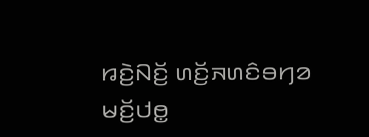ꤙꤢꤧ꤬ꤡꤢꤩ꤬ ꤛꤢꤩ꤬ꤏꤛꤢꤨꤋꤚꤤ ꤗꤢꤩ꤬ꤓꤥ꤭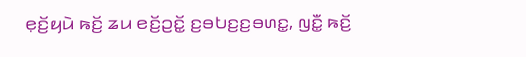ꤕ꤫ꤢꤩ꤬ꤟꤣꤧ ꤒꤢꤩ꤬ ꤘꤣ ꤕꤢꤩ꤬ꤑꤢꤩ꤭ ꤢ꤬ꤋꤝꤢ꤬ꤢ꤬ꤋꤛꤢ꤭, ꤜꤢꤪ꤭ ꤒꤢꤩ꤬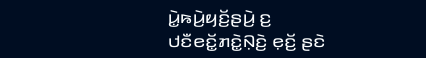ꤣꤧ꤭ꤒꤣꤧ꤬ꤟꤢꤩ꤬ꤔꤣꤧ꤬ ꤢ꤬ ꤓꤢꤪꤕꤢꤩ꤭ꤊꤢꤧ꤭ꤡ꤫ꤢꤧ꤬ ꤕ꤫ꤢꤩ꤬ ꤔꤢꤧ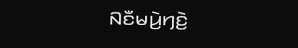ꤡꤢꤪꤗꤣꤧ꤬ꤚꤢꤧ꤬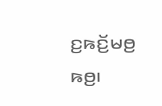ꤢ꤬ꤒꤢꤩ꤬ꤗꤥ꤬ ꤒꤥ꤬꤯